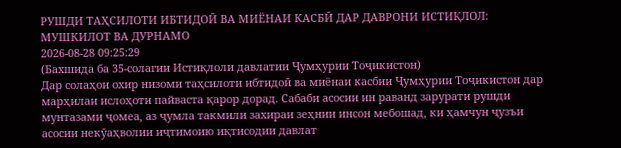РУШДИ ТАҲСИЛОТИ ИБТИДОӢ ВА МИЁНАИ КАСБӢ ДАР ДАВРОНИ ИСТИҚЛОЛ: МУШКИЛОТ ВА ДУРНАМО
2026-08-28 09:25:29
(Бахшида ба 35-солагии Истиқлоли давлатии Ҷумҳурии Тоҷикистон)
Дар солаҳои охир низоми таҳсилоти ибтидоӣ ва миёнаи касбии Ҷумҳурии Тоҷикистон дар марҳилаи ислоҳоти пайваста қарор дорад. Сабаби асосии ин раванд зарурати рушди мунтазами ҷомеа, аз ҷумла такмили захираи зеҳнии инсон мебошад, ки ҳамчун ҷузъи асосии некӯаҳволии иҷтимоию иқтисодии давлат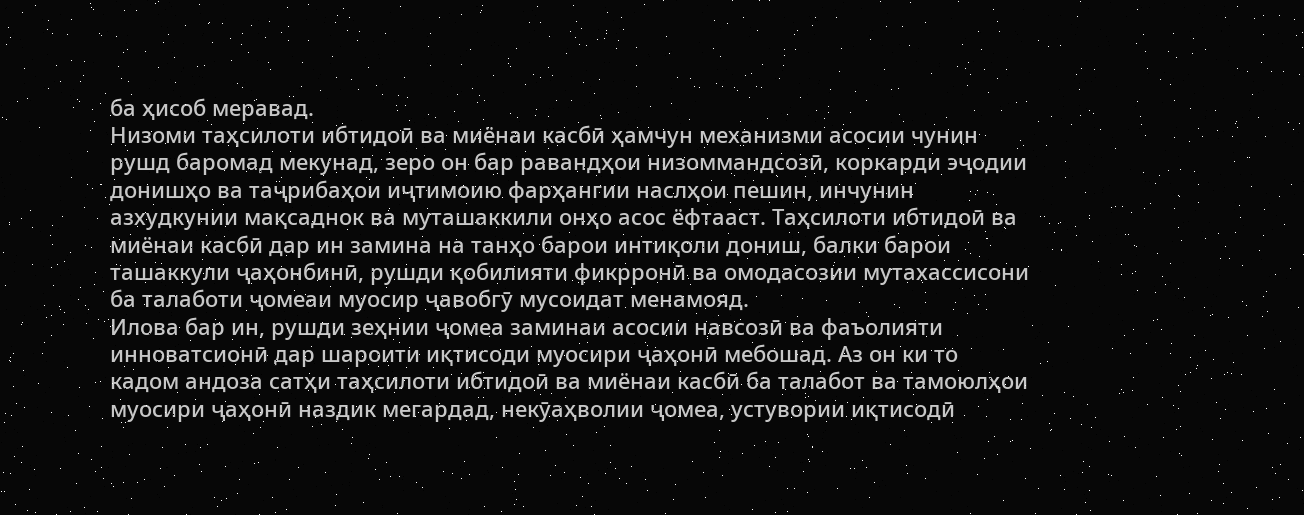ба ҳисоб меравад.
Низоми таҳсилоти ибтидоӣ ва миёнаи касбӣ ҳамчун механизми асосии чунин рушд баромад мекунад, зеро он бар равандҳои низоммандсозӣ, коркарди эҷодии донишҳо ва таҷрибаҳои иҷтимоию фарҳангии наслҳои пешин, инчунин азхудкунии мақсаднок ва муташаккили онҳо асос ёфтааст. Таҳсилоти ибтидоӣ ва миёнаи касбӣ дар ин замина на танҳо барои интиқоли дониш, балки барои ташаккули ҷаҳонбинӣ, рушди қобилияти фикрронӣ ва омодасозии мутахассисони ба талаботи ҷомеаи муосир ҷавобгӯ мусоидат менамояд.
Илова бар ин, рушди зеҳнии ҷомеа заминаи асосии навсозӣ ва фаъолияти инноватсионӣ дар шароити иқтисоди муосири ҷаҳонӣ мебошад. Аз он ки то кадом андоза сатҳи таҳсилоти ибтидоӣ ва миёнаи касбӣ ба талабот ва тамоюлҳои муосири ҷаҳонӣ наздик мегардад, некӯаҳволии ҷомеа, устувории иқтисодӣ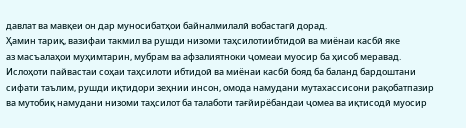давлат ва мавқеи он дар муносибатҳои байналмилалӣ вобастагӣ дорад.
Ҳамин тариқ, вазифаи такмил ва рушди низоми таҳсилотиибтидоӣ ва миёнаи касбӣ яке
аз масъалаҳои муҳимтарин, мубрам ва афзалиятноки ҷомеаи муосир ба ҳисоб меравад. Ислоҳоти пайвастаи соҳаи таҳсилоти ибтидоӣ ва миёнаи касбӣ бояд ба баланд бардоштани сифати таълим, рушди иқтидори зеҳнии инсон, омода намудани мутахассисони рақобатпазир ва мутобиқ намудани низоми таҳсилот ба талаботи тағйирёбандаи ҷомеа ва иқтисодӣ муосир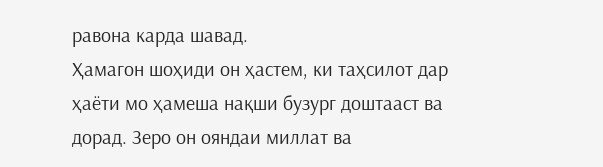равона карда шавад.
Ҳамагон шоҳиди он ҳастем, ки таҳсилот дар ҳаёти мо ҳамеша нақши бузург доштааст ва дорад. Зеро он ояндаи миллат ва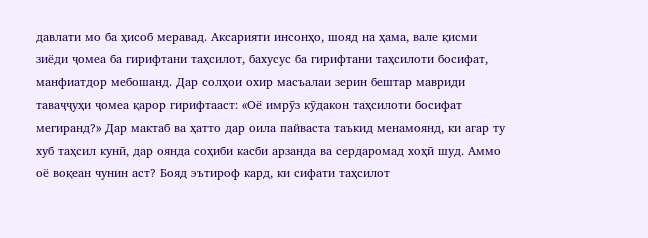давлати мо ба ҳисоб меравад. Аксарияти инсонҳо, шояд на ҳама, вале қисми зиёди ҷомеа ба гирифтани таҳсилот, бахусус ба гирифтани таҳсилоти босифат, манфиатдор мебошанд. Дар солҳои охир масъалаи зерин бештар мавриди таваҷҷуҳи ҷомеа қарор гирифтааст: «Оё имрӯз кӯдакон таҳсилоти босифат мегиранд?» Дар мактаб ва ҳатто дар оила пайваста таъкид менамоянд, ки агар ту хуб таҳсил кунӣ, дар оянда соҳиби касби арзанда ва сердаромад хоҳӣ шуд. Аммо оё воқеан чунин аст? Бояд эътироф кард, ки сифати таҳсилот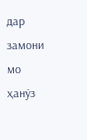дар замони мо ҳанӯз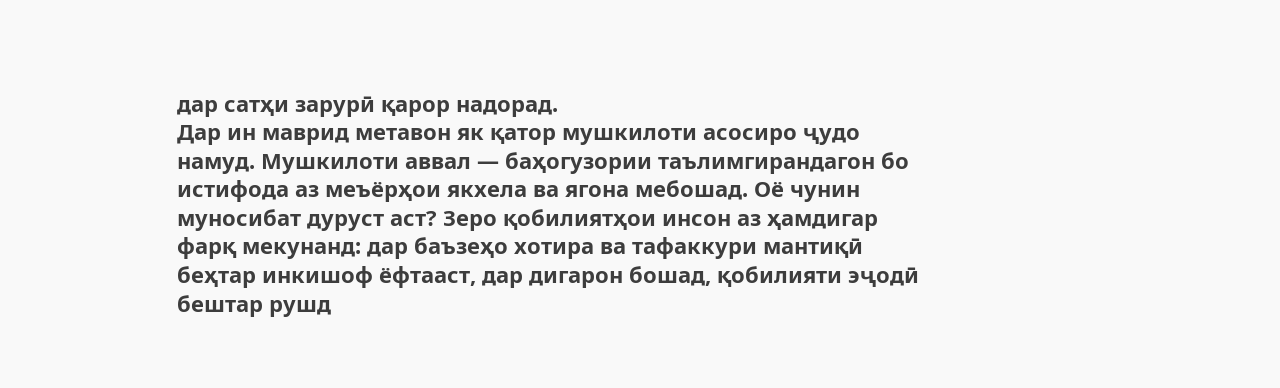дар сатҳи зарурӣ қарор надорад.
Дар ин маврид метавон як қатор мушкилоти асосиро ҷудо намуд. Мушкилоти аввал — баҳогузории таълимгирандагон бо истифода аз меъёрҳои якхела ва ягона мебошад. Оё чунин муносибат дуруст аст? Зеро қобилиятҳои инсон аз ҳамдигар фарқ мекунанд: дар баъзеҳо хотира ва тафаккури мантиқӣ беҳтар инкишоф ёфтааст, дар дигарон бошад, қобилияти эҷодӣ бештар рушд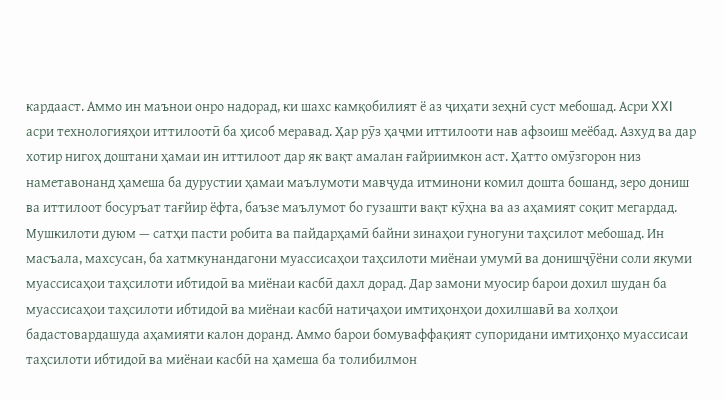кардааст. Аммо ин маънои онро надорад, ки шахс камқобилият ё аз ҷиҳати зеҳнӣ суст мебошад. Асри XXI асри технологияҳои иттилоотӣ ба ҳисоб меравад. Ҳар рӯз ҳаҷми иттилооти нав афзоиш меёбад. Азхуд ва дар хотир нигоҳ доштани ҳамаи ин иттилоот дар як вақт амалан ғайриимкон аст. Ҳатто омӯзгорон низ наметавонанд ҳамеша ба дурустии ҳамаи маълумоти мавҷуда итминони комил дошта бошанд, зеро дониш ва иттилоот босуръат тағйир ёфта, баъзе маълумот бо гузашти вақт кӯҳна ва аз аҳамият соқит мегардад.
Мушкилоти дуюм — сатҳи пасти робита ва пайдарҳамӣ байни зинаҳои гуногуни таҳсилот мебошад. Ин масъала, махсусан, ба хатмкунандагони муассисаҳои таҳсилоти миёнаи умумӣ ва донишҷӯёни соли якуми муассисаҳои таҳсилоти ибтидоӣ ва миёнаи касбӣ дахл дорад. Дар замони муосир барои дохил шудан ба муассисаҳои таҳсилоти ибтидоӣ ва миёнаи касбӣ натиҷаҳои имтиҳонҳои дохилшавӣ ва холҳои бадастовардашуда аҳамияти калон доранд. Аммо барои бомуваффақият супоридани имтиҳонҳо муассисаи таҳсилоти ибтидоӣ ва миёнаи касбӣ на ҳамеша ба толибилмон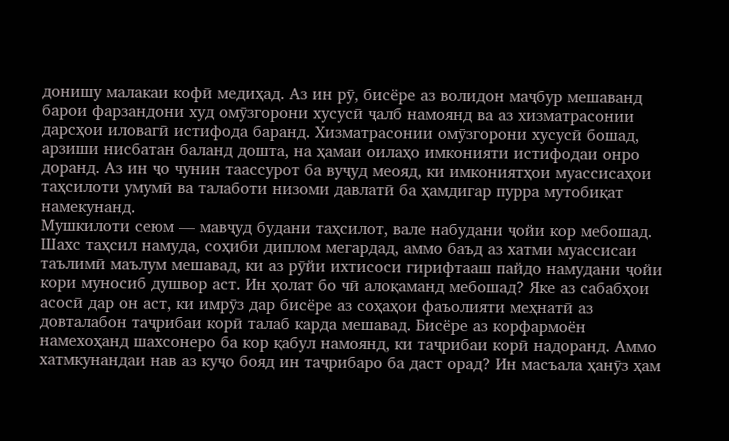донишу малакаи кофӣ медиҳад. Аз ин рӯ, бисёре аз волидон маҷбур мешаванд барои фарзандони худ омӯзгорони хусусӣ ҷалб намоянд ва аз хизматрасонии дарсҳои иловагӣ истифода баранд. Хизматрасонии омӯзгорони хусусӣ бошад, арзиши нисбатан баланд дошта, на ҳамаи оилаҳо имконияти истифодаи онро доранд. Аз ин ҷо чунин таассурот ба вуҷуд меояд, ки имкониятҳои муассисаҳои таҳсилоти умумӣ ва талаботи низоми давлатӣ ба ҳамдигар пурра мутобиқат намекунанд.
Мушкилоти сеюм — мавҷуд будани таҳсилот, вале набудани ҷойи кор мебошад. Шахс таҳсил намуда, соҳиби диплом мегардад, аммо баъд аз хатми муассисаи таълимӣ маълум мешавад, ки аз рӯйи ихтисоси гирифтааш пайдо намудани ҷойи кори муносиб душвор аст. Ин ҳолат бо чӣ алоқаманд мебошад? Яке аз сабабҳои асосӣ дар он аст, ки имрӯз дар бисёре аз соҳаҳои фаъолияти меҳнатӣ аз довталабон таҷрибаи корӣ талаб карда мешавад. Бисёре аз корфармоён намехоҳанд шахсонеро ба кор қабул намоянд, ки таҷрибаи корӣ надоранд. Аммо хатмкунандаи нав аз куҷо бояд ин таҷрибаро ба даст орад? Ин масъала ҳанӯз ҳам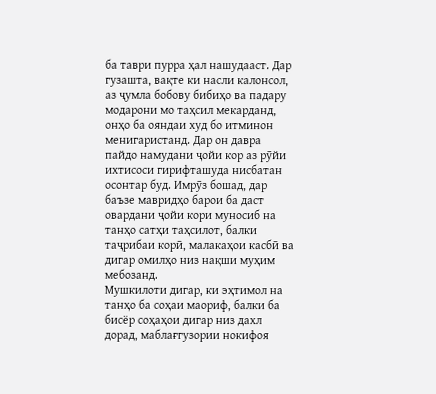ба таври пурра ҳал нашудааст. Дар гузашта, вақте ки насли калонсол, аз ҷумла бобову бибиҳо ва падару модарони мо таҳсил мекарданд, онҳо ба ояндаи худ бо итминон менигаристанд. Дар он давра пайдо намудани ҷойи кор аз рӯйи ихтисоси гирифташуда нисбатан осонтар буд. Имрӯз бошад, дар баъзе мавридҳо барои ба даст овардани ҷойи кори муносиб на танҳо сатҳи таҳсилот, балки таҷрибаи корӣ, малакаҳои касбӣ ва дигар омилҳо низ нақши муҳим мебозанд.
Мушкилоти дигар, ки эҳтимол на танҳо ба соҳаи маориф, балки ба бисёр соҳаҳои дигар низ дахл дорад, маблағгузории нокифоя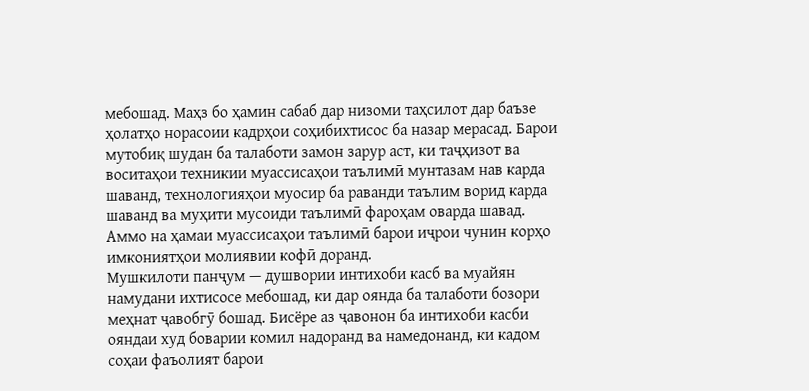мебошад. Маҳз бо ҳамин сабаб дар низоми таҳсилот дар баъзе ҳолатҳо норасоии кадрҳои соҳибихтисос ба назар мерасад. Барои мутобиқ шудан ба талаботи замон зарур аст, ки таҷҳизот ва воситаҳои техникии муассисаҳои таълимӣ мунтазам нав карда шаванд, технологияҳои муосир ба раванди таълим ворид карда шаванд ва муҳити мусоиди таълимӣ фароҳам оварда шавад. Аммо на ҳамаи муассисаҳои таълимӣ барои иҷрои чунин корҳо имкониятҳои молиявии кофӣ доранд.
Мушкилоти панҷум — душвории интихоби касб ва муайян намудани ихтисосе мебошад, ки дар оянда ба талаботи бозори меҳнат ҷавобгӯ бошад. Бисёре аз ҷавонон ба интихоби касби ояндаи худ боварии комил надоранд ва намедонанд, ки кадом соҳаи фаъолият барои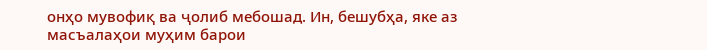онҳо мувофиқ ва ҷолиб мебошад. Ин, бешубҳа, яке аз масъалаҳои муҳим барои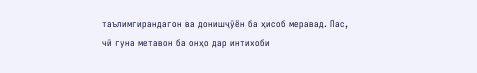таълимгирандагон ва донишҷӯён ба ҳисоб меравад. Пас, чӣ гуна метавон ба онҳо дар интихоби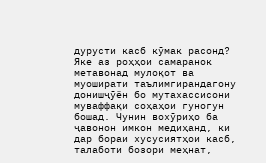дурусти касб кӯмак расонд? Яке аз роҳҳои самаранок метавонад мулоқот ва муоширати таълимгирандагону донишҷӯён бо мутахассисони муваффақи соҳаҳои гуногун бошад. Чунин вохӯриҳо ба ҷавонон имкон медиҳанд, ки дар бораи хусусиятҳои касб, талаботи бозори меҳнат,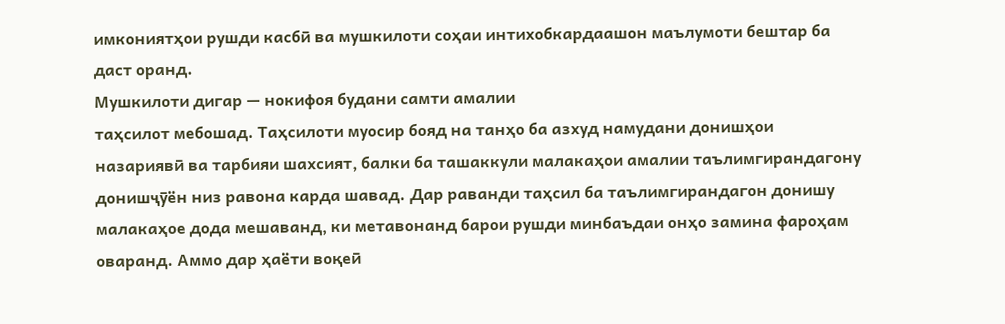имкониятҳои рушди касбӣ ва мушкилоти соҳаи интихобкардаашон маълумоти бештар ба даст оранд.
Мушкилоти дигар — нокифоя будани самти амалии
таҳсилот мебошад. Таҳсилоти муосир бояд на танҳо ба азхуд намудани донишҳои назариявӣ ва тарбияи шахсият, балки ба ташаккули малакаҳои амалии таълимгирандагону донишҷӯён низ равона карда шавад. Дар раванди таҳсил ба таълимгирандагон донишу малакаҳое дода мешаванд, ки метавонанд барои рушди минбаъдаи онҳо замина фароҳам оваранд. Аммо дар ҳаёти воқеӣ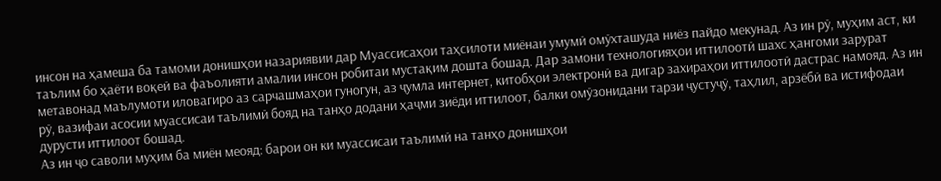инсон на ҳамеша ба тамоми донишҳои назариявии дар Муассисаҳои таҳсилоти миёнаи умумӣ омӯхташуда ниёз пайдо мекунад. Аз ин рӯ, муҳим аст, ки таълим бо ҳаёти воқеӣ ва фаъолияти амалии инсон робитаи мустақим дошта бошад. Дар замони технологияҳои иттилоотӣ шахс ҳангоми зарурат метавонад маълумоти иловагиро аз сарчашмаҳои гуногун, аз ҷумла интернет, китобҳои электронӣ ва дигар захираҳои иттилоотӣ дастрас намояд. Аз ин рӯ, вазифаи асосии муассисаи таълимӣ бояд на танҳо додани ҳаҷми зиёди иттилоот, балки омӯзонидани тарзи ҷустуҷӯ, таҳлил, арзёбӣ ва истифодаи дурусти иттилоот бошад.
Аз ин ҷо саволи муҳим ба миён меояд: барои он ки муассисаи таълимӣ на танҳо донишҳои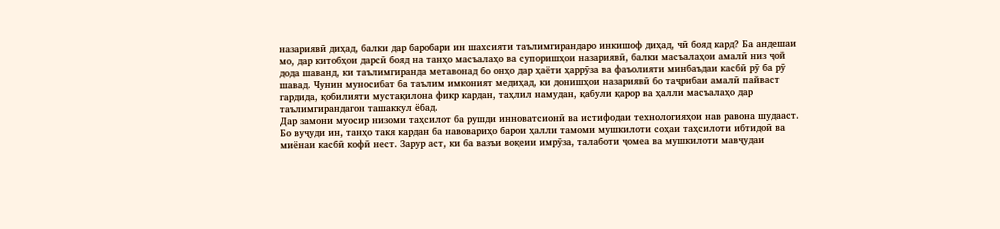назариявӣ диҳад, балки дар баробари ин шахсияти таълимгирандаро инкишоф диҳад, чӣ бояд кард? Ба андешаи мо, дар китобҳои дарсӣ бояд на танҳо масъалаҳо ва супоришҳои назариявӣ, балки масъалаҳои амалӣ низ ҷой дода шаванд, ки таълимгиранда метавонад бо онҳо дар ҳаёти ҳаррӯза ва фаъолияти минбаъдаи касбӣ рӯ ба рӯ шавад. Чунин муносибат ба таълим имконият медиҳад, ки донишҳои назариявӣ бо таҷрибаи амалӣ пайваст гардида, қобилияти мустақилона фикр кардан, таҳлил намудан, қабули қарор ва ҳалли масъалаҳо дар таълимгирандагон ташаккул ёбад.
Дар замони муосир низоми таҳсилот ба рушди инноватсионӣ ва истифодаи технологияҳои нав равона шудааст. Бо вуҷуди ин, танҳо такя кардан ба навовариҳо барои ҳалли тамоми мушкилоти соҳаи таҳсилоти ибтидоӣ ва миёнаи касбӣ кофӣ нест. Зарур аст, ки ба вазъи воқеии имрӯза, талаботи ҷомеа ва мушкилоти мавҷудаи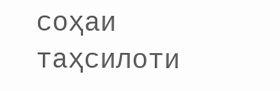соҳаи таҳсилоти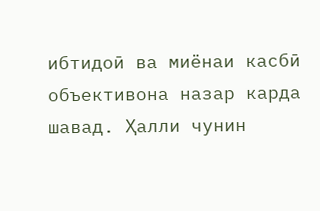ибтидоӣ ва миёнаи касбӣ объективона назар карда шавад. Ҳалли чунин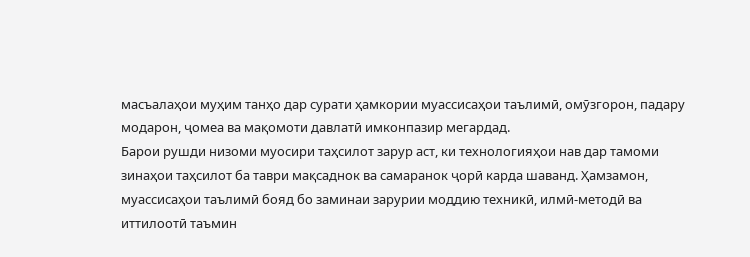масъалаҳои муҳим танҳо дар сурати ҳамкории муассисаҳои таълимӣ, омӯзгорон, падару модарон, ҷомеа ва мақомоти давлатӣ имконпазир мегардад.
Барои рушди низоми муосири таҳсилот зарур аст, ки технологияҳои нав дар тамоми зинаҳои таҳсилот ба таври мақсаднок ва самаранок ҷорӣ карда шаванд. Ҳамзамон, муассисаҳои таълимӣ бояд бо заминаи зарурии моддию техникӣ, илмӣ-методӣ ва иттилоотӣ таъмин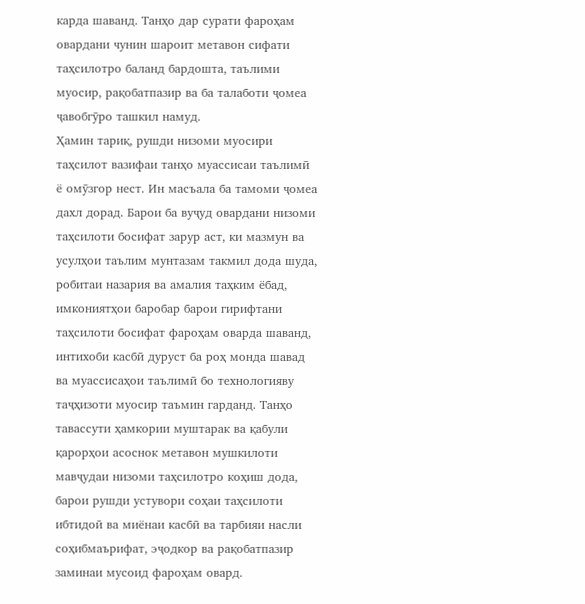карда шаванд. Танҳо дар сурати фароҳам овардани чунин шароит метавон сифати таҳсилотро баланд бардошта, таълими муосир, рақобатпазир ва ба талаботи ҷомеа ҷавобгӯро ташкил намуд.
Ҳамин тариқ, рушди низоми муосири таҳсилот вазифаи танҳо муассисаи таълимӣ ё омӯзгор нест. Ин масъала ба тамоми ҷомеа дахл дорад. Барои ба вуҷуд овардани низоми таҳсилоти босифат зарур аст, ки мазмун ва усулҳои таълим мунтазам такмил дода шуда, робитаи назария ва амалия таҳким ёбад, имкониятҳои баробар барои гирифтани таҳсилоти босифат фароҳам оварда шаванд, интихоби касбӣ дуруст ба роҳ монда шавад ва муассисаҳои таълимӣ бо технологияву таҷҳизоти муосир таъмин гарданд. Танҳо тавассути ҳамкории муштарак ва қабули қарорҳои асоснок метавон мушкилоти мавҷудаи низоми таҳсилотро коҳиш дода, барои рушди устувори соҳаи таҳсилоти ибтидоӣ ва миёнаи касбӣ ва тарбияи насли соҳибмаърифат, эҷодкор ва рақобатпазир заминаи мусоид фароҳам овард.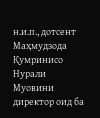н.и.п., дотсент Маҳмудзода Қумринисо Нурали
Муовини директор оид ба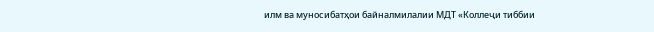илм ва муносибатҳои байналмилалии МДТ «Коллеҷи тиббии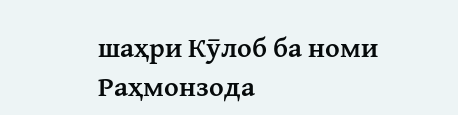шаҳри Кӯлоб ба номи Раҳмонзода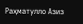Раҳматулло Азиз